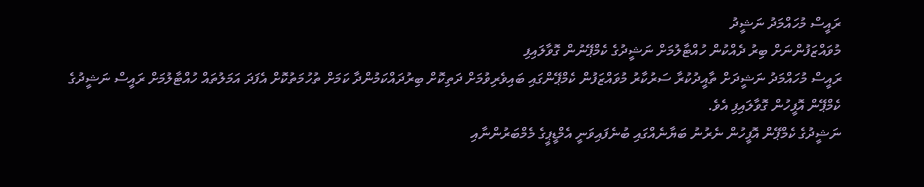ރައީސް މުހައްމަދު ނަޝީދު
މުވައްޒަފުންނަށް ބިރު ދެއްކުން ހުއްޓާލުމަށް ނަޝީދުގެ ކެމްޕޭނުން ގޮވާލައިފި
ރައީސް މުހައްމަދު ނަޝީދަށް ތާއީދުކުރާ ސަރުކާރު މުވައްޒަފުން ކެމްޕޭންގައި ބައިވެރިވުމަށް ދަތިކޮށް ބިރުދައްކަމުންދާ ކަމަށް ތުހުމަތުކޮށް އެފަދަ އަމަލުތައް ހުއްޓާލުމަށް ރައީސް ނަޝީދުގެ ކެމްޕޭން އޮފީހުން ގޮވާލައިފި އެވެ.
ނަޝީދުގެ ކެމްޕޭން އޮފީހުން ނެރުނު ބަޔާނެއްގައި ބުނެފައިވަނީ އެމްޑީޕީގެ މެމްބަރުންނާއި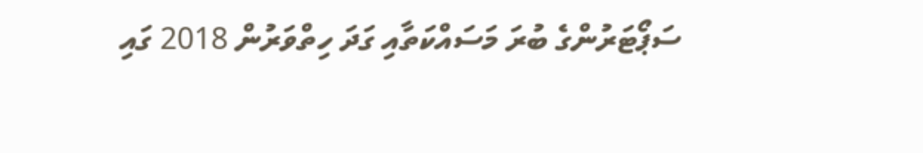ސަޕޯޓަރުންގެ ބުރަ މަސައްކަތާއި ގަދަ ހިތްވަރުން 2018 ގައި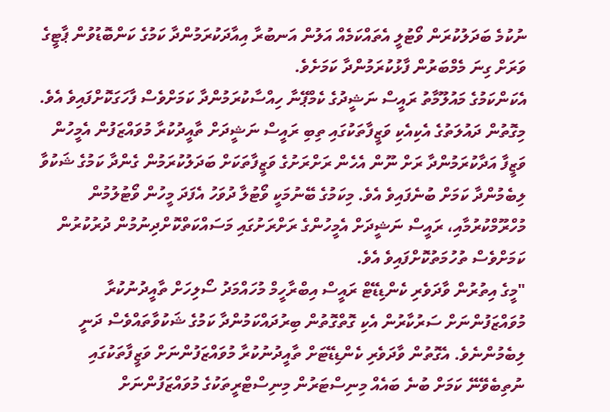ނުކުމެ ބަދަލުކުރަން ވޯޓުލީ އެތައްކަމެއް އަލުން އަނބުރާ އިއާދަކުރަމުންދާ ކަމުގެ ކަންބޮޑުވުން ޕާޓީގެ ވަރަށް ގިނަ މެމްބަރުން ފާޅުކުރަމުންދާ ކަމަށެވެ.
އެކަންކަމުގެ މައުލޫމާތު ރައީސް ނަޝީދުގެ ކެމްޕޭނާ ހިއްސާކުރަމުންދާ ކަމަށްވެސް ފާހަގަކޮށްފައިވެ އެވެ. މިގޮތުން ދައުލަތުގެ އެކިއެކި ވަޒީފާތަކުގައި ތިބި ރައީސް ނަޝީދަށް ތާއީދުކުރާ މުވައްޒަފުން އެމީހުން ވަޒީފާ އަދާކުރަމުންދާ ރަށް ނޫން އެހެން ރަށްރަށުގެ ވަޒީފާތަކަށް ބަދަލުކުރަމުން ގެންދާ ކަމުގެ ޝަކުވާ ލިބެމުންދާ ކަމަށް ބުނެފައިވެ އެވެ. މިކަމުގެ ބޭނުމަކީ ވޯޓުލާ ދުވަހު އެފަދަ މީހުން ވޯޓުލުމުން މުހްރޫމްކުރުމާއި، ރައީސް ނަޝީދަށް އެމީހުންގެ ރަށްރަށުގައި މަސައްކަތްކޮށްދިނުމުން ދުރުކުރުން ކަމަށްވެސް ތުހުމަތުކޮށްފައިވެ އެވެ.
"މީގެ އިތުރުން ވާދަވެރި ކެންޑިޑޭޓް ރައީސް އިބްރާހީމް މުހައްމަދު ސޯލިހަށް ތާއީދުނުކުރާ މުވައްޒަފުންނަށް ސަރުކާރުން އެކި ގޮތްގޮތުން ބިރުދައްކަމުންދާ ކަމުގެ ޝަކުވާތައްވެސް ދަނީ ލިބެމުންނެވެ. އެގޮތުން ވާދަވެރި ކެންޑިޑޭޓަށް ތާއީދުނުކުރާ މުވައްޒަފުންނަށް ވަޒީފާތަކުގައި ނުތިބެވޭނޭ ކަމަށް ބުނެ ބައެއް މިނިސްޓަރުން މިނިސްޓްރީތަކުގެ މުވައްޒަފުންނަށް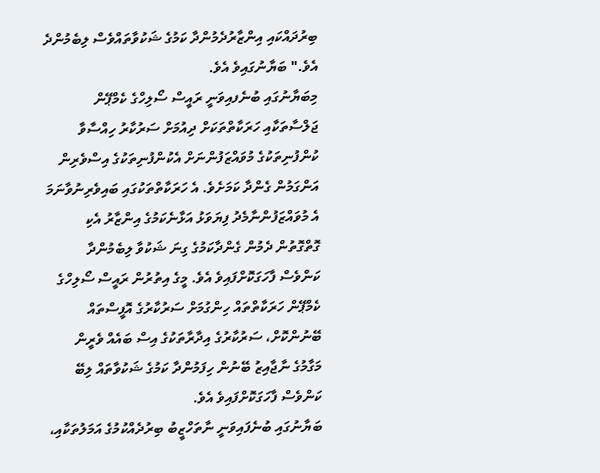ބިރުދައްކައި އިންޒާރުދެމުންދާ ކަމުގެ ޝަކުވާތައްވެސް ލިބެމުންދެ އެވެ." ބަޔާނުގައިވެ އެވެ.
މިބަޔާނުގައި ބުނެފއިވަނީ ރައީސް ސޯލިހްގެ ކެމްޕޭން ޖަލްސާތަކާއި ހަރަކާތްތަކަށް ދިއުމަށް ސަރުކާރު ހިއްސާވާ ކުންފުނިތަކުގެ މުވައްޒަފުންނަށް އެކުންފުނިތަކުގެ އިސްވެރިން އަންގަމުން ގެންދާ ކަމަށެވެ. އެ ހަރަކާތްތަކުގައި ބައިވެރިނުވާނަމަ އެ މުވައްޒަފުންނާމެދު ފިޔަވަޅު އަޅާނެކަމުގެ އިންޒާރު އެކި ގޮތްގޮތުން ދެމުން ގެންދާކަމުގެ ގިނަ ޝަކުވާ ލިބެމުންދާ ކަންވެސް ފާހަގަކޮށްފައިވެ އެވެ. މީގެ އިތުރުން ރައީސް ސޯލިހްގެ ކެމްޕޭން ހަރަކާތްތައް ހިންގުމަށް ސަރުކާރުގެ އޮފީސްތައް ބޭނުންކޮށް، ސަރުކާރުގެ އިދާރާތަކުގެ އިސް ބައެއް ވެރީން މަގާމުގެ ނާޖާއިޒު ބޭނުން ހިފަމުންދާ ކަމުގެ ޝަކުވާތައް ލިބޭ ކަންވެސް ފާހަގަކޮށްފައިވެ އެވެ.
ބަޔާނުގައި ބުނެފައިވަނީ ނާތަހްޒީބު ބިރުދެއްކުމުގެ އަމަލުތަކާއި،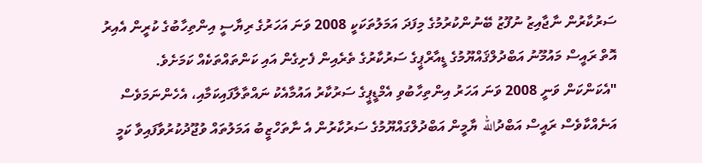ސަރުކާރުން ނާޖާއިޒު ނުފޫޒު ބޭނުންކުރުމުގެ މިފަދަ އަމަލުތަކަކީ 2008 ވަނަ އަހަރުގެ ރިޔާސީ އިންތިހާބުގެ ކުރީން އެއިރު އޮތް ރައީސް މައުމޫނު އަބްދުލްޤައްޔޫމުގެ ޑީއާރްޕީގެ ސަރުކާރުގެ ތެރެއިން ފެށިގެން އައި ކަންތައްތަކެއް ކަމަށެވެ.
"އެކަންކަން ވަނީ 2008 ވަނަ އަހަރު އިންތިހާބުވި އެމްޑީޕީގެ ސަރުކާރު އައުމާއެކު ނައްތާލާފައިކަމާއި، އެހެންނަމަވެސް އަނެއްކާވެސް ރައީސް އަބްދުالله ޔާމީން އަބްދުލްގައްޔޫމުގެ ސަރުކާރުން އެ ނާތަހްޒީބު އަމަލުތައް ވުޖޫދުކުރުވާފައިވާ ކަމީ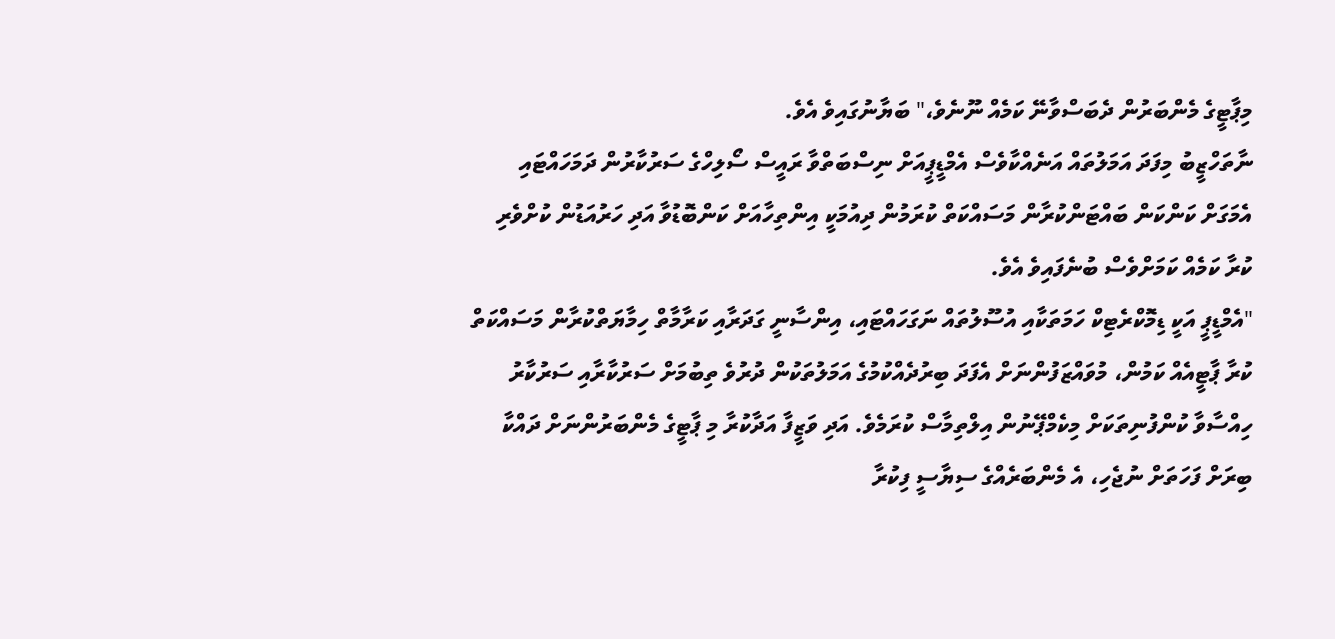މިޕާޓީގެ މެންބަރުން ދެބަސްވާނޭ ކަމެއް ނޫނެވެ،" ބަޔާނުގައިވެ އެވެ.
ނާތަހްޒީބު މިފަދަ އަމަލުތައް އަނެއްކާވެސް އެމްޑީޕީއަށް ނިސްބަތްވާ ރައީސް ސޯލިހްގެ ސަރުކާރުން ދަމަހައްޓައި އެމަގަށް ކަންކަން ބައްޓަންކުރާން މަސައްކަތް ކުރަމުން ދިއުމަކީ އިންތިހާއަށް ކަންބޮޑުވާ އަދި ހަރުއަޑުން ކުށްވެރި ކުރާ ކަމެއް ކަމަށްވެސް ބުނެފައިވެ އެވެ.
"އެމްޑީޕީ އަކީ ޑިމޮކްރެޓިކް ހަމަތަކާއި އުސޫލުތައް ނަގަހައްޓައި، އިންސާނީ ގަދަރާއި ކަރާމާތް ހިމާޔަތްކުރާން މަސައްކަތް ކުރާ ޕާޓީއެއް ކަމުން، މުވައްޒަފުންނަށް އެފަދަ ބިރުދެއްކުމުގެ އަމަލުތަކުން ދުރުވެ ތިބުމަށް ސަރުކާރާއި ސަރުކާރު ހިއްސާވާ ކުންފުނިތަކަށް މިކެމްޕޭނުން އިލްތިމާސް ކުރަމެވެ. އަދި ވަޒީފާ އަދާކުރާ މި ޕާޓީގެ މެންބަރުންނަށް ދައްކާ ބިރަށް ފަހަތަށް ނުޖެހި، އެ މެންބަރެއްގެ ސިޔާސީ ފިކުރާ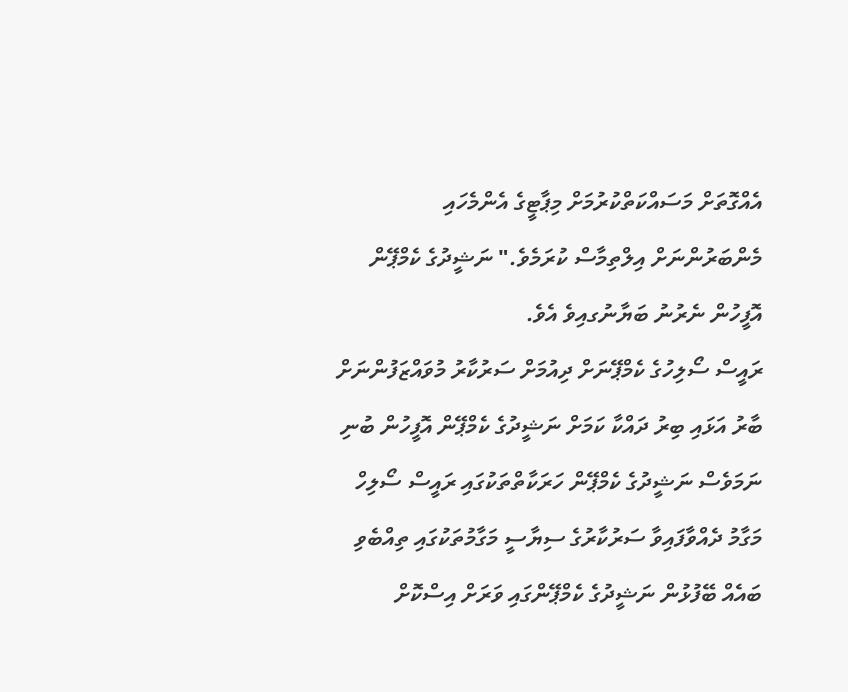އެއްގޮތަށް މަސައްކަތްކުރުމަށް މިޕާޓީގެ އެންމެހައި މެންބަރުންނަށް އިލްތިމާސް ކުރަމެވެ." ނަޝީދުގެ ކެމްޕޭން އޮފީހުން ނެރުނު ބަޔާނުގއިވެ އެވެ.
ރައީސް ސޯލިހުގެ ކެމްޕޭނަށް ދިއުމަށް ސަރުކާރު މުވައްޒަފުންނަށް ބާރު އަޅައި ބިރު ދައްކާ ކަމަށް ނަޝީދުގެ ކެމްޕޭން އޮފީހުން ބުނި ނަމަވެސް ނަޝީދުގެ ކެމްޕޭން ހަރަކާތްތަކުގައި ރައީސް ސޯލިހް މަގާމު ދެއްވާފައިވާ ސަރުކާރުގެ ސިޔާސީ މަގާމުތަކުގައި ތިއްބެވި ބައެއް ބޭފުޅުން ނަޝީދުގެ ކެމްޕޭންގައި ވަރަށް އިސްކޮށް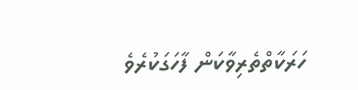ހަރަކާތްތެރިވާކަން ފާހަގަކުރެވެ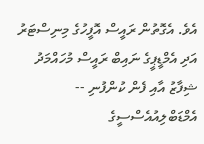އެވެ. އެގޮތުން ރައީސް އޮފީހުގެ މިނިސްޓަރު އަދި އެމްޑީޕީގެ ނައިބް ރައީސް މުހައްމަދު ޝިފާޒު އާއި ފެން ކުންފުނި -- އެމްޑަބްލިއުއެސްސީގެ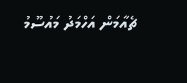ޗެއާމަން އަހްމަދު މައުސޫމު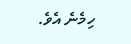ހިމެނެ އެވެ.